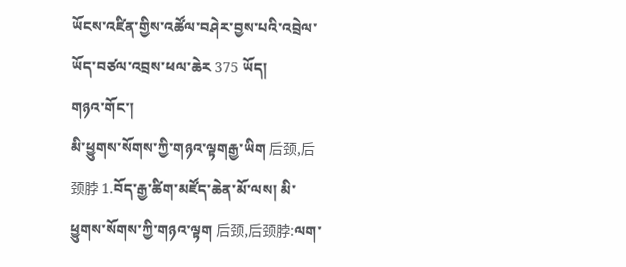ཡོངས་འཛིན་གྱིས་འཚོལ་བཤེར་བྱས་པའི་འབྲེལ་ཡོད་བཙལ་འབྲས་ཕལ་ཆེར 375 ཡོད།
གཉའ་གོང་།
མི་ཕྱུགས་སོགས་ཀྱི་གཉའ་ལྟགརྒྱ་ཡིག 后颈,后颈脖 1.བོད་རྒྱ་ཚིག་མཛོད་ཆེན་མོ་ལས། མི་ཕྱུགས་སོགས་ཀྱི་གཉའ་ལྟག 后颈,后颈脖:ལག་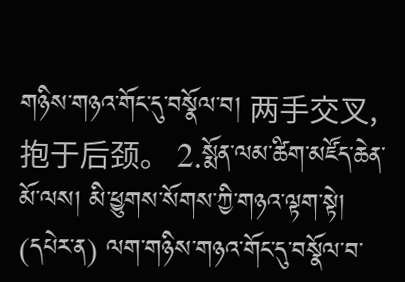གཉིས་གཉའ་གོང་དུ་བསྣོལ་བ། 两手交叉,抱于后颈。 2.སྨོན་ལམ་ཚིག་མཛོད་ཆེན་མོ་ལས། མི་ཕྱུགས་སོགས་ཀྱི་གཉའ་ལྟག་སྟེ། (དཔེར་ན) ལག་གཉིས་གཉའ་གོང་དུ་བསྣོལ་བ་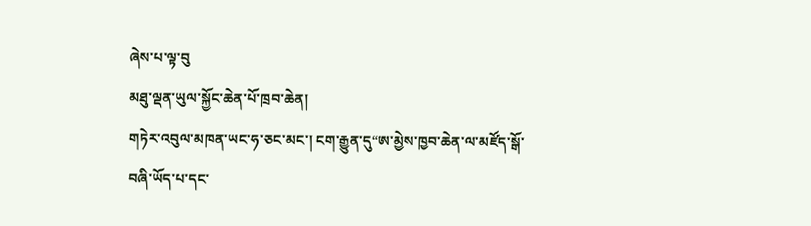ཞེས་པ་ལྟ་བུ
མཐུ་ལྡན་ཡུལ་སྐྱོང་ཆེན་པོ་ཁྲབ་ཆེན།
གཏེར་འབུལ་མཁན་ཡང་ཧ་ཅང་མང་། ངག་རྒྱུན་དུ“ཨ་མྱེས་ཁྱབ་ཆེན་ལ་མཛོད་སྒོ་བཞི་ཡོད་པ་དང་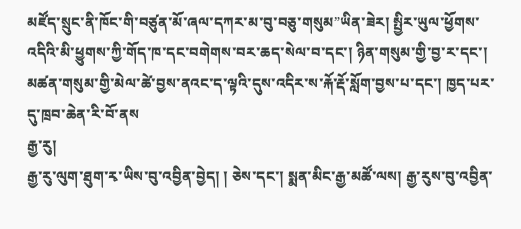མཛོད་སྲུང་ནི་ཁོང་གི་བཙུན་མོ་ཞལ་དཀར་མ་བུ་བཅུ་གསུམ”ཡིན་ཟེར། སྤྱིར་ཡུལ་ཕྱོགས་འདིའི་མི་ཕྱུགས་ཀྱི་གོད་ཁ་དང་བགེགས་བར་ཆད་སེལ་བ་དང་། ཉིན་གསུམ་གྱི་བྱ་ར་དང་། མཚན་གསུམ་གྱི་མེལ་ཚེ་བྱས་ནའང་ད་ལྟའི་དུས་འདིར་ས་རྐོ་རྡོ་སློག་བྱས་པ་དང་། ཁྱད་པར་དུ་ཁྲབ་ཆེན་རི་བོ་ནས
རྒྱ་རུ།
རྒྱ་རུ་ལུག་ཐུག་རྭ་ཡིས་བུ་འབྱིན་བྱེད། ། ཅེས་དང་། སྨན་མིང་རྒྱ་མཚོ་ལས། རྒྱ་རུས་བུ་འབྱིན་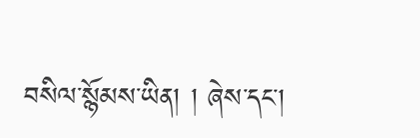བསིལ་སྙོམས་ཡིན། ། ཞེས་དང་།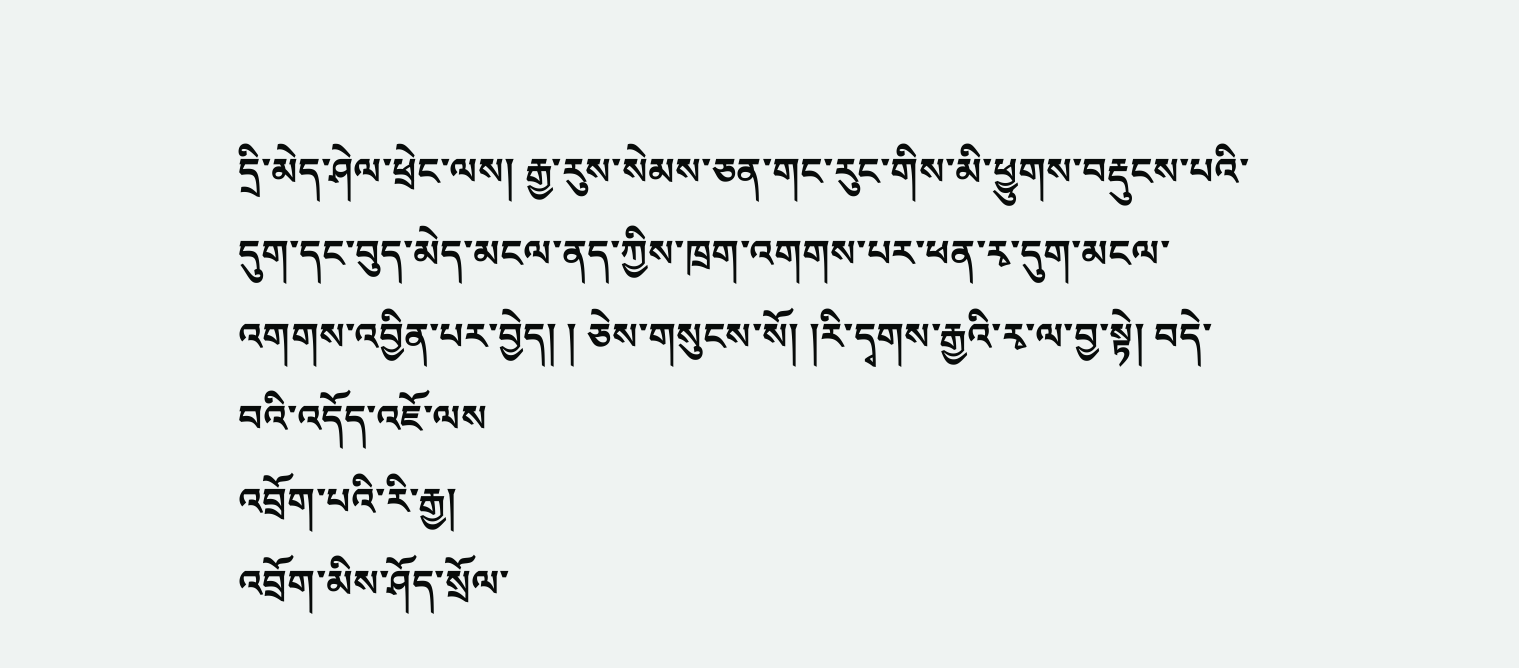དྲི་མེད་ཤེལ་ཕྲེང་ལས། རྒྱ་རུས་སེམས་ཅན་གང་རུང་གིས་མི་ཕྱུགས་བརྡུངས་པའི་དུག་དང་བུད་མེད་མངལ་ནད་ཀྱིས་ཁྲག་འགགས་པར་ཕན་རྭ་དུག་མངལ་འགགས་འབྱིན་པར་བྱེད། ། ཅེས་གསུངས་སོ། །རི་དྭགས་རྒྱའི་རྭ་ལ་བྱ་སྟེ། བདེ་བའི་འདོད་འཇོ་ལས
འབྲོག་པའི་རི་རྒྱ།
འབྲོག་མིས་ཤོད་སྲོལ་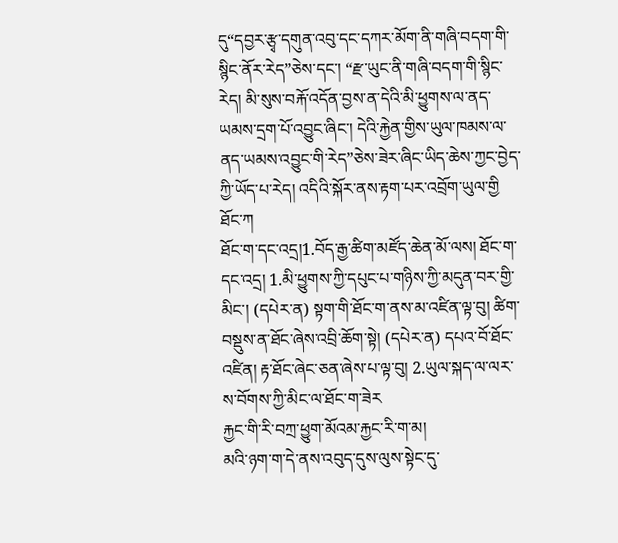དུ“དབྱར་རྩྭ་དགུན་འབུ་དང་དཀར་མོག་ནི་གཞི་བདག་གི་སྙིང་ནོར་རེད”ཅེས་དང་། “རྫ་ཡུང་ནི་གཞི་བདག་གི་སྙིང་རེད། མི་སུས་བརྐོ་འདོན་བྱས་ན་དེའི་མི་ཕྱུགས་ལ་ནད་ཡམས་དྲག་པོ་འབྱུང་ཞིང་། དེའི་རྐྱེན་གྱིས་ཡུལ་ཁམས་ལ་ནད་ཡམས་འབྱུང་གི་རེད”ཅེས་ཟེར་ཞིང་ཡིད་ཆེས་ཀྱང་བྱེད་ཀྱི་ཡོད་པ་རེད། འདིའི་སྐོར་ནས་རྟག་པར་འབྲོག་ཡུལ་གྱི
ཐོང་ཀ
ཐོང་ག་དང་འདྲ།1.བོད་རྒྱ་ཚིག་མཛོད་ཆེན་མོ་ལས། ཐོང་ག་དང་འདྲ། 1.མི་ཕྱུགས་ཀྱི་དཔུང་པ་གཉིས་ཀྱི་མདུན་བར་གྱི་མིང་། (དཔེར་ན) སྟག་གི་ཐོང་ག་ནས་མ་འཛིན་ལྟ་བུ། ཚིག་བསྡུས་ན་ཐོང་ཞེས་འབྲི་ཆོག་སྟེ། (དཔེར་ན) དཔའ་བོ་ཐོང་འཛིན། རྟ་ཐོང་ཞེང་ཅན་ཞེས་པ་ལྟ་བུ། 2.ཡུལ་སྐད་ལ་ལར་ས་བོགས་ཀྱི་མིང་ལ་ཐོང་ག་ཟེར
རྐྱང་གི་རི་བཀྲ་ཕྱུག་མོའམ་རྐྱང་རི་ག་མ།
མའི་ཉག་ག་དེ་ནས་འབུད་དུས་ལུས་སྟེང་དུ་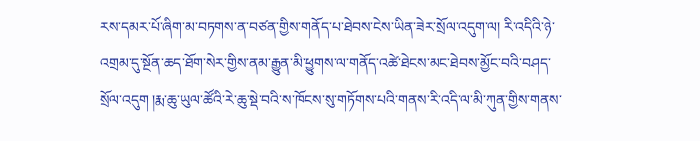རས་དམར་པོ་ཞིག་མ་བཏགས་ན་བཙན་གྱིས་གནོད་པ་ཐེབས་ངེས་ཡིན་ཟེར་སྲོལ་འདུག་ལ། རི་འདིའི་ཉེ་འགྲམ་དུ་སྔོན་ཆད་ཐོག་སེར་གྱིས་ནམ་རྒྱུན་མི་ཕྱུགས་ལ་གནོད་འཚེ་ཐེངས་མང་ཐེབས་མྱོང་བའི་བཤད་སྲོལ་འདུག །རྨ་ཆུ་ཡུལ་ཚོའི་རེ་ཆུ་སྡེ་བའི་ས་ཁོངས་སུ་གཏོགས་པའི་གནས་རི་འདི་ལ་མི་ཀུན་གྱིས་གནས་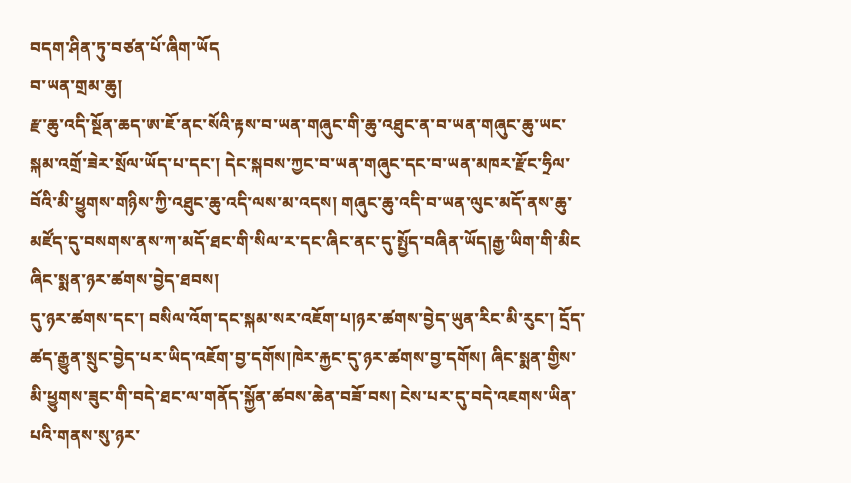བདག་ཤིན་ཏུ་བཙན་པོ་ཞིག་ཡོད
བ་ཡན་གྲམ་ཆུ།
རྫ་ཆུ་འདི་སྔོན་ཆད་ཨ་ཇོ་ནང་སོའི་རྟས་བ་ཡན་གཞུང་གི་ཆུ་འཐུང་ན་བ་ཡན་གཞུང་ཆུ་ཡང་སྐམ་འགྲོ་ཟེར་སྲོལ་ཡོད་པ་དང་། དེང་སྐབས་ཀྱང་བ་ཡན་གཞུང་དང་བ་ཡན་མཁར་རྫོང་ཧྲིལ་བོའི་མི་ཕྱུགས་གཉིས་ཀྱི་འཐུང་ཆུ་འདི་ལས་མ་འདས། གཞུང་ཆུ་འདི་བ་ཡན་ལུང་མདོ་ནས་ཆུ་མཛོད་དུ་བསགས་ནས་ཀ་མདོ་ཐང་གི་སིལ་ར་དང་ཞིང་ནང་དུ་སྤྱོད་བཞིན་ཡོད།རྒྱ་ཡིག་གི་མིང
ཞིང་སྨན་ཉར་ཚགས་བྱེད་ཐབས།
དུ་ཉར་ཚགས་དང་། བསིལ་འོག་དང་སྐམ་སར་འཇོག་པ།ཉར་ཚགས་བྱེད་ཡུན་རིང་མི་རུང་། དྲོད་ཚད་རྒྱུན་སྲུང་བྱེད་པར་ཡིད་འཇོག་བྱ་དགོས།ཁེར་རྐྱང་དུ་ཉར་ཚགས་བྱ་དགོས། ཞིང་སྨན་གྱིས་མི་ཕྱུགས་ཟུང་གི་བདེ་ཐང་ལ་གནོད་སྐྱོན་ཚབས་ཆེན་བཟོ་བས། ངེས་པར་དུ་བདེ་འཇགས་ཡིན་པའི་གནས་སུ་ཉར་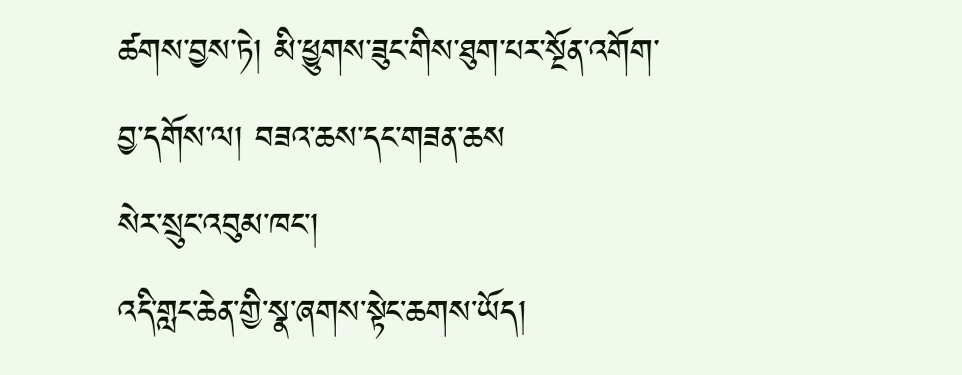ཚགས་བྱས་ཏེ། མི་ཕྱུགས་ཟུང་གིས་ཐུག་པར་སྔོན་འགོག་བྱ་དགོས་ལ། བཟའ་ཆས་དང་གཟན་ཆས
སེར་སྲུང་འབུམ་ཁང་།
འདི་གླང་ཆེན་གྱི་སྣ་ཞགས་སྟེང་ཆགས་ཡོད།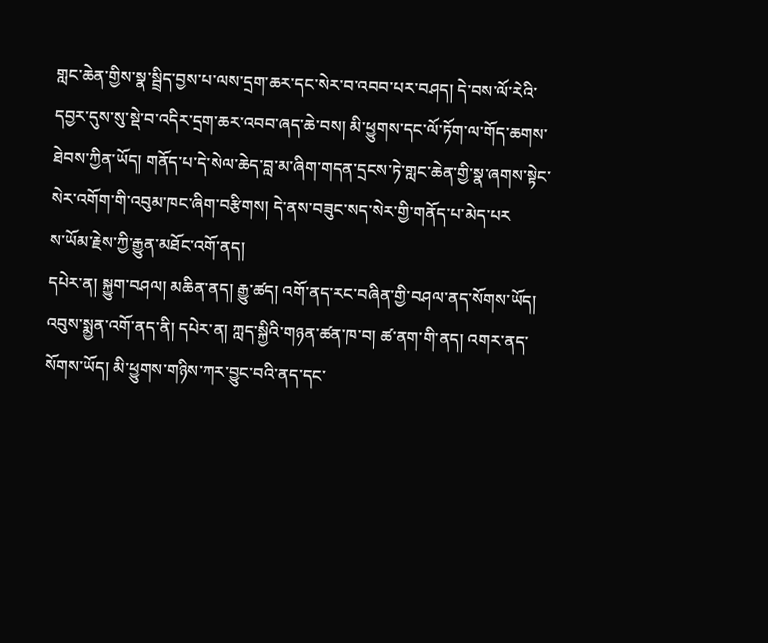གླང་ཆེན་གྱིས་སྣ་སྦྲིད་བྱས་པ་ལས་དྲག་ཆར་དང་སེར་བ་འབབ་པར་བཤད། དེ་བས་ལོ་རེའི་དབྱར་དུས་སུ་སྡེ་བ་འདིར་དྲག་ཆར་འབབ་ཞད་ཆེ་བས། མི་ཕྱུགས་དང་ལོ་ཏོག་ལ་གོད་ཆགས་ཐེབས་ཀྱིན་ཡོད། གནོད་པ་དེ་སེལ་ཆེད་བླ་མ་ཞིག་གདན་དྲངས་ཏེ་གླང་ཆེན་གྱི་སྣ་ཞགས་སྟེང་སེར་འགོག་གི་འབུམ་ཁང་ཞིག་བརྩིགས། དེ་ནས་བཟུང་སད་སེར་གྱི་གནོད་པ་མེད་པར
ས་ཡོམ་རྗེས་ཀྱི་རྒྱུན་མཐོང་འགོ་ནད།
དཔེར་ན། སྐྱུག་བཤལ། མཆིན་ནད། རྒྱུ་ཚད། འགོ་ནད་རང་བཞིན་གྱི་བཤལ་ནད་སོགས་ཡོད། འབུས་སྨྱན་འགོ་ནད་ནི། དཔེར་ན། ཀླད་སྐྱིའི་གཉན་ཚན་ཁ་བ། ཚ་ནག་གི་ནད། འགར་ནད་སོགས་ཡོད། མི་ཕྱུགས་གཉིས་ཀར་བྱུང་བའི་ནད་དང་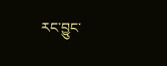རང་བྱུང་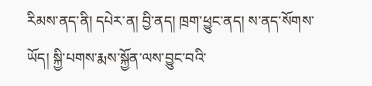རིམས་ནད་ནི། དཔེར་ན། བྱི་ནད། ཁྲག་ཕྱུང་ནད། ས་ནད་སོགས་ཡོད། སྐྱི་པགས་རྨས་སྐྱོན་ལས་བྱུང་བའི་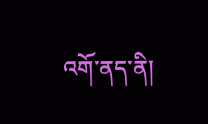འགོ་ནད་ནི།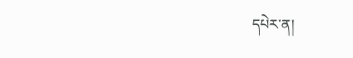དཔེར་ན།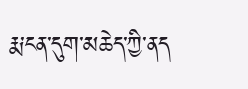རྨ་ངན་དུག་མཆེད་ཀྱི་ནད